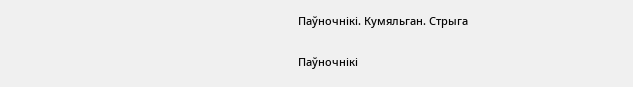Паўночнікі. Кумяльган. Стрыга

Паўночнікі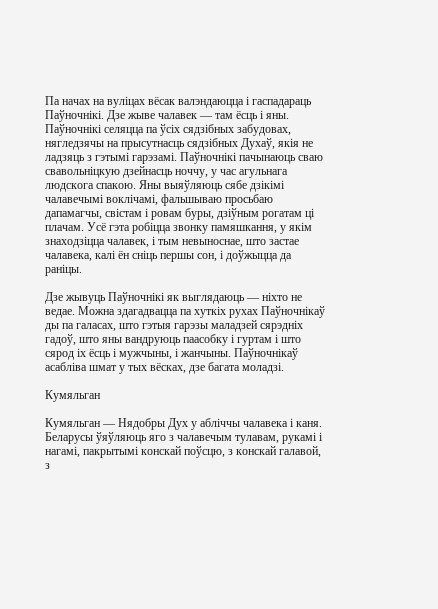Па начах на вуліцах вёсак валэндаюцца і гаспадараць Паўночнікі. Дзе жыве чалавек — там ёсць і яны. Паўночнікі селяцца па ўсіх сядзібных забудовах, нягледзячы на прысутнасць сядзібных Духаў, якія не ладзяць з гэтымі гарэзамі. Паўночнікі пачынаюць сваю свавольніцкую дзейнасць ноччу, у час агульнага людскога спакою. Яны выяўляюць сябе дзікімі чалавечымi воклічамі, фальшываю просьбаю дапамагчы, свістам і ровам буры, дзіўным рогатам ці плачам. Усё гэта робіцца звонку памяшкання, у якім знаходзіцца чалавек, і тым невыноснае, што застае чалавека, калі ён сніць першы сон, і доўжыцца да раніцы.

Дзе жывуць Паўночнікі як выглядаюць — ніхто не ведае. Можна здагадвацца па хуткіх рухах Паўночнікаў ды па галасах, што гэтыя гарэзы маладзей сярэдніх гадоў, што яны вандруюць паасобку і гуртам і што сярод іх ёсць і мужчыны, і жанчыны. Паўночнікаў асабліва шмат у тых вёсках, дзе багата моладзі.

Кумяльган

Кумяльган — Нядобры Дух у абліччы чалавека і каня. Беларусы ўяўляюць яго з чалавечым тулавам, рукамі і нагамі, пакрытымі конскай поўсцю, з конскай галавой, з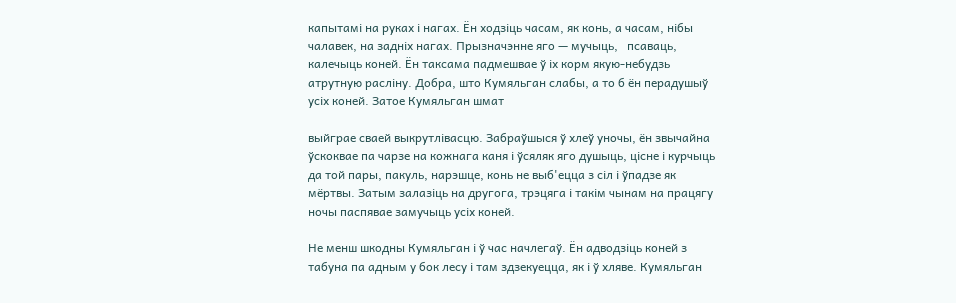капытамі на руках і нагах. Ён ходзіць часам, як конь, а часам, нібы чалавек, на задніх нагах. Прызначэнне яго — мучыць,   псаваць,   калечыць коней. Ён таксама падмешвае ў іх корм якую-небудзь атрутную расліну. Добра, што Кумяльган слабы, а то б ён перадушыў усіх коней. Затое Кумяльган шмат

выйграе сваей выкрутлівасцю. Забраўшыся ў хлеў уночы, ён звычайна ўскоквае па чарзе на кожнага каня і ўсяляк яго душыць, цісне і курчыць да той пары, пакуль, нарэшце, конь не выб'ецца з сіл і ўпадзе як мёртвы. Затым залазіць на другога, трэцяга і такім чынам на працягу ночы паспявае замучыць усіх коней.

Не менш шкодны Кумяльган і ў час начлегаў. Ён адводзіць коней з табуна па адным у бок лесу і там здзекуецца, як і ў хляве. Кумяльган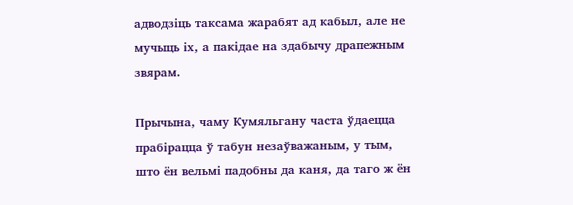адводзіць таксама жарабят ад кабыл, але не мучыць іх, а пакідае на здабычу драпежным звярам.

Прычына, чаму Кумяльгану часта ўдаецца прабірацца ў табун незаўважаным, у тым, што ён вельмі падобны да каня, да таго ж ён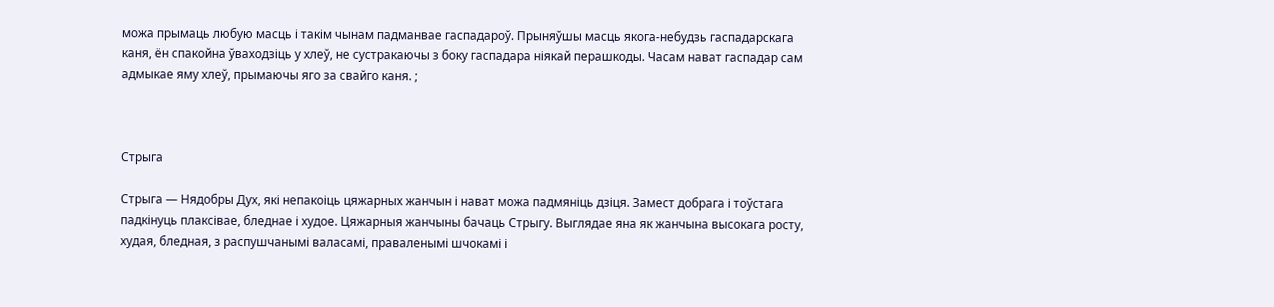можа прымаць любую масць і такім чынам падманвае гаспадароў. Прыняўшы масць якога-небудзь гаспадарскага каня, ён спакойна ўваходзіць у хлеў, не сустракаючы з боку гаспадара ніякай перашкоды. Часам нават гаспадар сам адмыкае яму хлеў, прымаючы яго за свайго каня. ;



Стрыга

Стрыга — Нядобры Дух, які непакоіць цяжарных жанчын і нават можа падмяніць дзіця. Замест добрага і тоўстага падкінуць плаксівае, бледнае і худое. Цяжарныя жанчыны бачаць Стрыгу. Выглядае яна як жанчына высокага росту, худая, бледная, з распушчанымі валасамі, праваленымі шчокамі і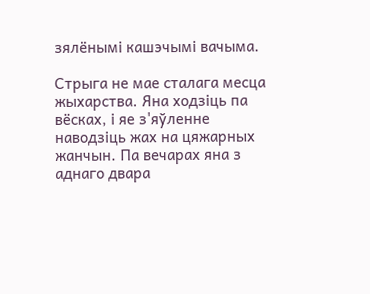зялёнымі кашэчымі вачыма.

Стрыга не мае сталага месца жыхарства. Яна ходзіць па вёсках, і яе з'яўленне наводзіць жах на цяжарных жанчын. Па вечарах яна з аднаго двара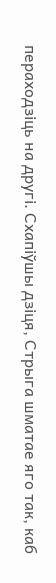пераходзіць на другі. Схапіўшы дзіця, Стрыга шматае яго так, каб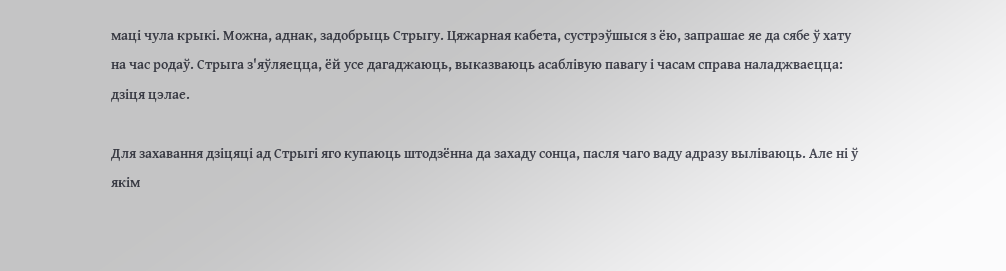маці чула крыкі. Можна, аднак, задобрыць Стрыгу. Цяжарная кабета, сустрэўшыся з ёю, запрашае яе да сябе ў хату на час родаў. Стрыга з'яўляецца, ёй усе дагаджаюць, выказваюць асаблівую павагу і часам справа наладжваецца: дзіця цэлае.

Для захавання дзіцяці ад Стрыгі яго купаюць штодзённа да захаду сонца, пасля чаго ваду адразу выліваюць. Але ні ў якім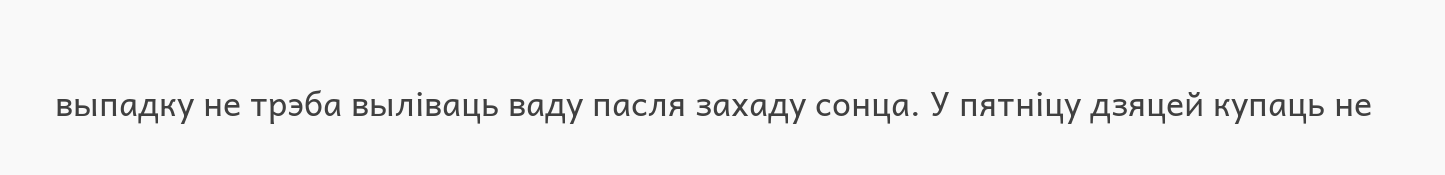выпадку не трэба выліваць ваду пасля захаду сонца. У пятніцу дзяцей купаць не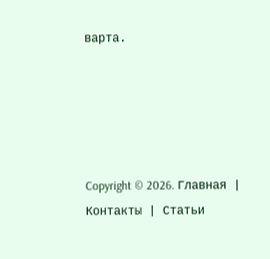варта.





Copyright © 2026. Главная | Контакты | Статьи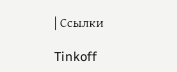| Ссылки

Tinkoff